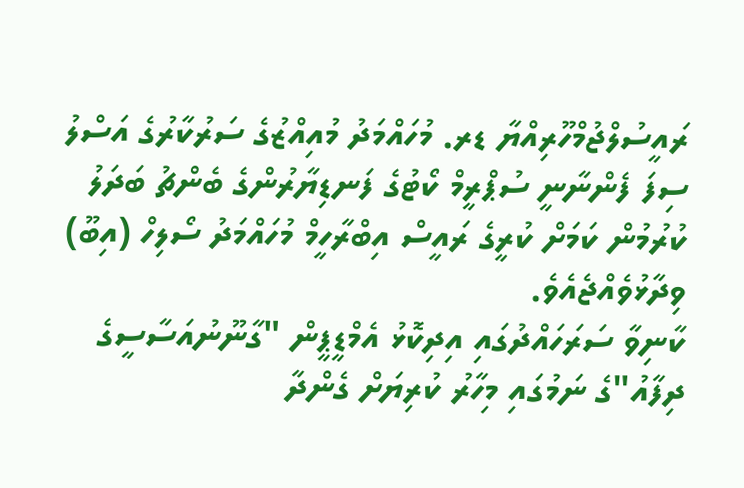ރައީސުލްޖުމްހޫރިއްޔާ ޑރ. މުހައްމަދު މުއިއްޒުގެ ސަރުކާރުގެ އަސްލު ސިފަ ފެންނާނީ ސުޕްރީމް ކޯޓުގެ ފަނޑިޔާރުންގެ ބެންޗު ބަދަލު ކުރުމުން ކަމަށް ކުރީގެ ރައީސް އިބްރާހީމް މުހައްމަދު ސޯލިހް (އިބޫ) ވިދާޅުވެއްޖެއެވެ.
ކާނިވާ ސަރަހައްދުގައި އިދިކޮޅު އެމްޑީޕީން "ގާނޫނުއަސާސީގެ ދިފާއު"ގެ ނަމުގައި މިހާރު ކުރިޔަށް ގެންދާ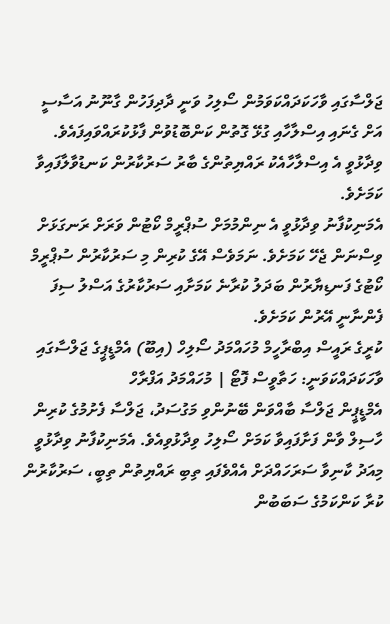ޖަލްސާގައި ވާހަކަދައްކަވަމުން ސޯލިހު ވަނީ ދާދިފަހުން ގާނޫނު އަސާސީ އަށް ގެނައި އިސްލާހާއި ގުޅޭ ގޮތުން ކަންބޮޑުވުން ފާޅުކުރައްވައިފައެވެ. ވިދާޅުވީ އެ އިސްލާހާއެކު ރައްޔިތުންގެ ބާރު ސަރުކާރުން ކަނޑުވާލާފައިވާ ކަމަށެވެ.
އެމަނިކުފާނު ވިދާޅުވީ އެ ނިންމުމަށް ސުޕްރީމް ކޯޓުން ވަރަށް ރަނގަޅަށް ވިސްނަން ޖެހޭ ކަމަށެވެ. ނަމަވެސް އޭގެ ކުރިން މި ސަރުކާރުން ސުޕްރީމް ކޯޓުގެ ފަނޑިޔާރުން ބަދަލު ކުރާނެ ކަމަށާއި ސަރުކާރުގެ އަސްލު ސިފަ ފެންނާނީ އޭރުން ކަމަށެވެ.
ކުރީގެ ރައީސް އިބްރާހީމް މުހައްމަދު ސޯލިހް (އިބޫ) އެމްޑީޕީގެ ޖަލްސާގައި ވާހަކަދައްކަވަނީ: ހަތާވީސް ފޮޓޯ | މުހައްމަދު އަފްރާހް
އެމްޑީޕީން ޖަލްސާ ބާއްވަން ބޭނުންވި މަގުސަދު، ޖަލްސާ ފެށުމުގެ ކުރިން ހާސިލް ވާން ފަށާފައިވާ ކަމަށް ސޯލިހު ވިދާޅުވިއެވެ. އެމަނިކުފާނު ވިދާޅުވީ މިއަދު ކާނިވާ ސަރަހައްދަށް އެއްވެފައި ތިބި ރައްޔިތުން ތިބީ، ސަރުކާރުން ކުރާ ކަންކަމުގެ ސަބަބުން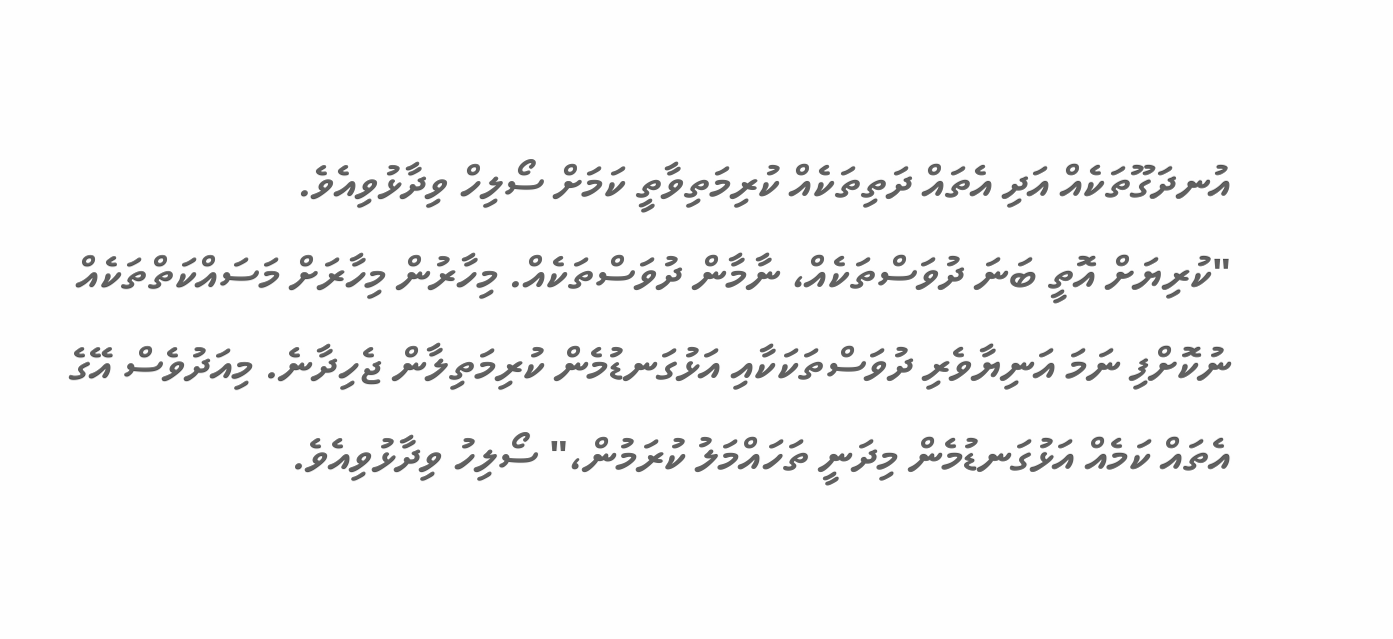އުނދަގޫތަކެއް އަދި އެތައް ދަތިތަކެއް ކުރިމަތިވާތީ ކަމަށް ސޯލިހް ވިދާޅުވިއެވެ.
"ކުރިޔަށް އޮތީ ބަނަ ދުވަސްތަކެއް، ނާމާން ދުވަސްތަކެއް. މިހާރުން މިހާރަށް މަސައްކަތްތަކެއް ނުކޮށްފި ނަމަ އަނިޔާވެރި ދުވަސްތަކަކާއި އަޅުގަނޑުމެން ކުރިމަތިލާން ޖެހިދާނެ. މިއަދުވެސް އޭގެ އެތައް ކަމެއް އަޅުގަނޑުމެން މިދަނީ ތަހައްމަލު ކުރަމުން،" ސޯލިހު ވިދާޅުވިއެވެ.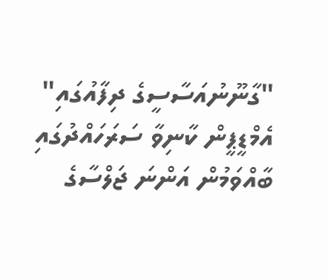"ގާނޫނުއަސާސީގެ ދިފާއުގައި" އެމްޑީޕީން ކާނިވާ ސަރަހައްދުގައި ބާއްވަމުން އަންނަ ޖަލްސާގެ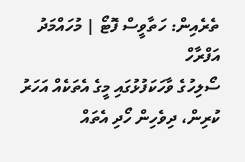ތެރެއިން: ހަތާވީސް ފޮޓޯ | މުހައްމަދު އަފްރާހް
ސޯލިހުގެ ވާހަކަފުޅުގައި މީގެ އެތަކެއް އަހަރު ކުރިން، ދިވެހިން ހޯދި އެތައް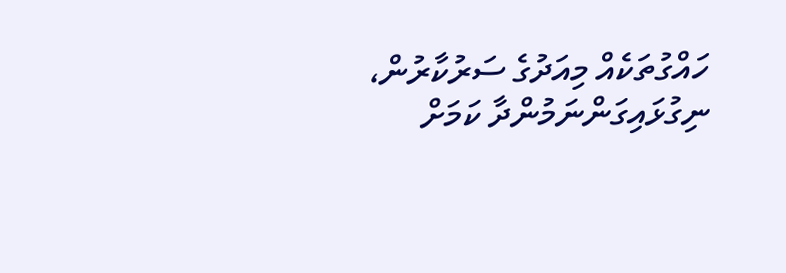ހައްގުތަކެއް މިއަދުގެ ސަރުކާރުން، ނިގުޅައިގަންނަމުންދާ ކަމަށް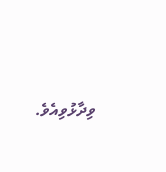ވިދާޅުވިއެވެ.